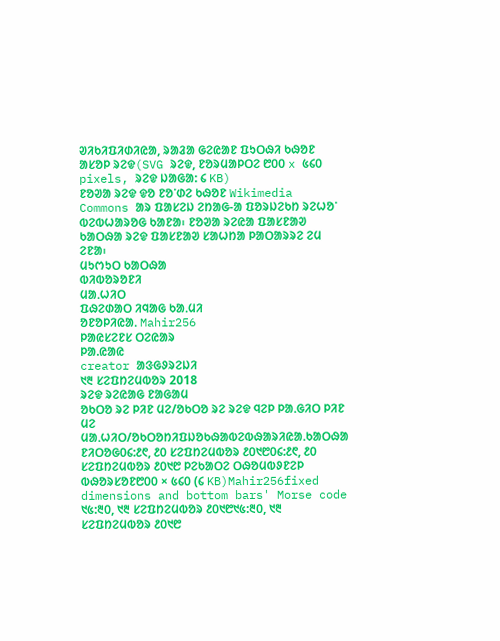ᱣᱤᱠᱤᱯᱤᱰᱤᱭᱟ, ᱨᱟᱲᱟ ᱜᱮᱭᱟᱱ ᱯᱩᱛᱷᱤ ᱠᱷᱚᱱ
ᱟᱥᱚᱞ ᱨᱮᱫ(SVG ᱨᱮᱫ, ᱱᱚᱨᱢᱟᱞᱛᱮ ᱘᱐᱐ x ᱕᱔᱐ pixels, ᱨᱮᱫ ᱡᱟᱜᱟ: ᱔ KB)
ᱱᱚᱣᱟ ᱨᱮᱫ ᱫᱚ ᱱᱚᱸᱰᱮ ᱠᱷᱚᱱ Wikimedia Commons ᱟᱨ ᱯᱟᱥᱮᱡ ᱮᱴᱟᱜ-ᱟ ᱯᱚᱨᱡᱮᱠᱴ ᱨᱮᱦᱚᱸ ᱵᱮᱵᱦᱟᱨᱚᱜ ᱠᱟᱱᱟ᱾ ᱱᱚᱣᱟ ᱨᱮᱭᱟ ᱯᱟᱥᱱᱟᱣ ᱠᱟᱛᱷᱟ ᱨᱮᱫ ᱯᱟᱥᱱᱟᱣ ᱥᱟᱦᱴᱟ ᱞᱟᱛᱟᱨᱨᱮ ᱮᱢ ᱮᱱᱟ᱾
ᱢᱩᱬᱩᱛ ᱠᱟᱛᱷᱟ
ᱵᱤᱵᱚᱨᱚᱱᱤ
ᱢᱟᱹᱦᱤᱛ
ᱯᱷᱮᱰᱟᱛ ᱤᱧᱟᱜ ᱠᱟᱹᱢᱤ
ᱚᱱᱚᱞᱤᱭᱟᱹ Mahir256
ᱞᱟᱭᱥᱮᱱᱥ ᱛᱮᱭᱟᱨ
ᱞᱟ.ᱭᱟᱭ
creator ᱟᱝᱜᱽᱨᱮᱡᱤ
᱑᱓ ᱥᱮᱯᱴᱮᱢᱵᱚᱨ 2018
ᱨᱮᱫ ᱨᱮᱭᱟᱜ ᱱᱟᱜᱟᱢ
ᱚᱠᱛᱚ ᱨᱮ ᱞᱤᱱ ᱢᱮ/ᱚᱠᱛᱚ ᱨᱮ ᱨᱮᱫ ᱧᱮᱞ ᱞᱟᱹᱜᱤᱛ ᱞᱤᱱ ᱢᱮ
ᱢᱟᱹᱦᱤᱛ/ᱚᱠᱛᱚᱴᱤᱯᱡᱚᱠᱷᱟᱵᱮᱵᱷᱟᱨᱤᱭᱟᱹᱠᱟᱛᱷᱟ
ᱱᱤᱛᱚᱜ᱐᱔:᱒᱖, ᱒᱐ ᱥᱮᱯᱴᱮᱢᱵᱚᱨ ᱒᱐᱑᱘᱐᱔:᱒᱖, ᱒᱐ ᱥᱮᱯᱴᱮᱢᱵᱚᱨ ᱒᱐᱑᱘ ᱞᱮᱠᱟᱛᱮ ᱛᱷᱚᱢᱵᱽᱱᱮᱞ ᱵᱷᱚᱨᱥᱚᱱ᱘᱐᱐ × ᱕᱔᱐ (᱔ KB)Mahir256fixed dimensions and bottom bars' Morse code
᱑᱕:᱓᱐, ᱑᱓ ᱥᱮᱯᱴᱮᱢᱵᱚᱨ ᱒᱐᱑᱘᱑᱕:᱓᱐, ᱑᱓ ᱥᱮᱯᱴᱮᱢᱵᱚᱨ ᱒᱐᱑᱘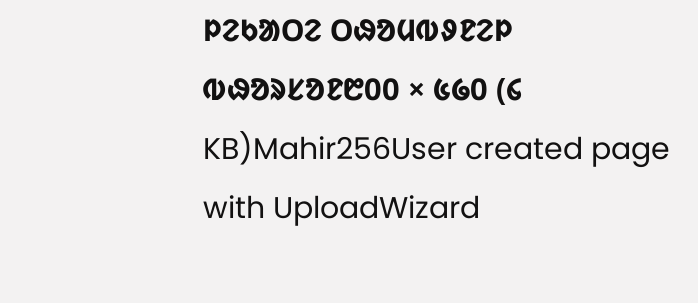ᱞᱮᱠᱟᱛᱮ ᱛᱷᱚᱢᱵᱽᱱᱮᱞ ᱵᱷᱚᱨᱥᱚᱱ᱘᱐᱐ × ᱕᱙᱐ (᱔ KB)Mahir256User created page with UploadWizard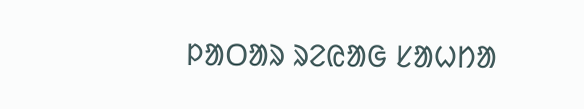ᱞᱟᱛᱟᱨ ᱨᱮᱭᱟᱜ ᱥᱟᱦᱴᱟ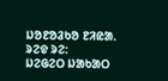ᱡᱚᱱᱚᱲᱠᱚ ᱱᱤᱭᱟᱹ ᱨᱮᱫ ᱨᱮ:
ᱡᱮᱜᱮᱛ ᱡᱟᱠᱟᱛ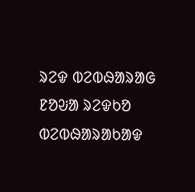ᱨᱮᱫ ᱵᱮᱵᱷᱟᱨᱟᱜ
ᱱᱚᱶᱟ ᱨᱮᱫᱠᱚ ᱵᱮᱵᱷᱟᱨᱟᱠᱟᱫ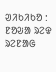ᱣᱤᱠᱤᱠᱚ :
ᱱᱚᱶᱟ ᱨᱮᱫ ᱨᱮᱱᱟᱜ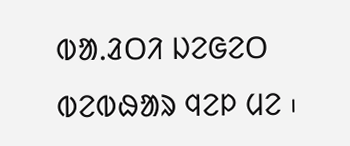ᱵᱟᱹᱲᱛᱤ ᱡᱮᱜᱮᱛ ᱵᱮᱵᱷᱟᱨ ᱧᱮᱞ ᱢᱮ ᱾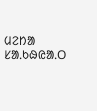ᱢᱮᱴᱟ ᱥᱟᱹᱠᱷᱭᱟᱹᱛ